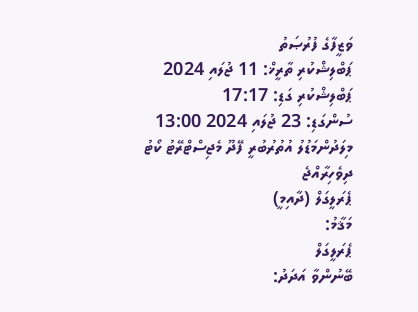ވަޒީފާގެ ފުރުޞަތު
ޕަބްލިޝްކުރި ތާރީޚް: 11 ޖުލައި 2024
ޕަބްލިޝްކުރި ގަޑި: 17:17
ސުންގަޑި: 23 ޖުލައި 2024 13:00
މިލަދުންމަޑުލު އުތުރުބުރީ ފޭދޫ މެޖިސްޓްރޭޓު ކޯޓު
ދިވެހިރާއްޖެ
ޕެރަލީގަލް (ދާއިމީ)
މަޤާމު:
ޕެރަލީގަލް
ބޭނުންވާ އަދަދު: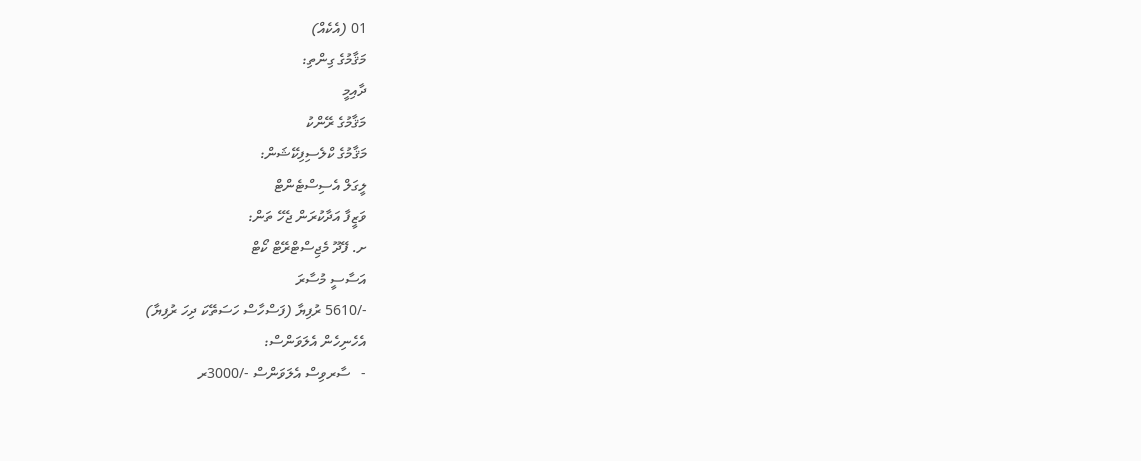01 (އެކެއް)
މަޤާމުގެ ގިންތި:
ދާއިމީ
މަޤާމުގެ ރޭންކު
މަޤާމުގެ ކްލެސިފިކޭޝަން:
ލީގަލް އެސިސްޓެންޓް
ވަޒީފާ އަދާކުރަން ޖެހޭ ތަން:
ށ. ފޭދޫ މެޖިސްޓްރޭޓް ކޯޓް
އަސާސީ މުސާރަ
-/5610 ރުފިޔާ (ފަސްހާސް ހަސަތޭކަ ދިހަ ރުފިޔާ)
އެހެނިހެން އެލަވަންސް:
-   ސާރވިސް އެލަވަންސް -/3000ރ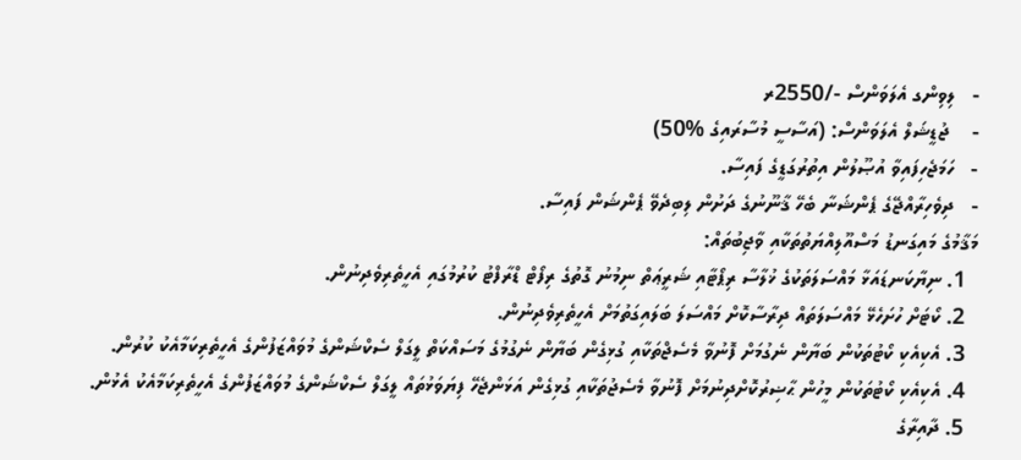-   ލިވިންގ އެލަވަންސް -/2550ރ
-    ޖުޑީޝަލް އެލަވަންސް: (އަސާސީ މުސާރައިގެ %50)
-   ހަމަޖެހިފައިވާ އުޞޫލުން އިތުރުގަޑީގެ ފައިސާ.
-   ދިވެހިރާއްޖޭގެ ޕެންޝަނާ ބެހޭ ޤާނޫނުގެ ދަށުން ލިބިދެވޭ ޕެންޝަން ފައިސާ.
މަޤާމުގެ މައިގަނޑު މަސްއޫލިއްޔަތުތަކާއި ވާޖިބުތައް:
  1. ނިޔާކަނޑައަޅާ މައްސަލަތަކުގެ ޚުލާސާ ރިޕޯޓާއި ޝަރީޢަތް ނިމުނު ގޮތުގެ ރިފޯޓް ޑްރާފްޓު ކުރުމުގައި އެހީތެރިވެދިނުން.
  2. ކޯޓަށް ހުށަހެޅޭ މައްސަލަތައް ދިރާސާކޮށް މައްސަލަ ބަލައިގަތުމަށް އެހީތެރިވެދިނުން.
  3. އެކިއެކި ކޯޓުތަކުން ބަޔާން ނެގުމަށް ފޮނުވާ މެސެޖްތަކާއި ގުޅިގެން ބަޔާން ނެގުމުގެ މަސައްކަތް ލީގަލް ސެކްޝަންގެ މުވައްޒަފުންގެ އެހީތެރިކަމާއެކު ކުރުން.
  4. އެކިއެކި ކޯޓުތަކުން މީހުން ޙާޟިރުކޮށްދިނުމަށް ފޮނުވާ މެސެޖުތަކާއި ގުޅިގެން އަޅަންޖެހޭ ފިޔަވަޅުތައް ލީގަލް ސެކްޝަންގެ މުވައްޒަފުންގެ އެހީތެރިކަމާއެކު އެޅުން.
  5. ދާއިރާގެ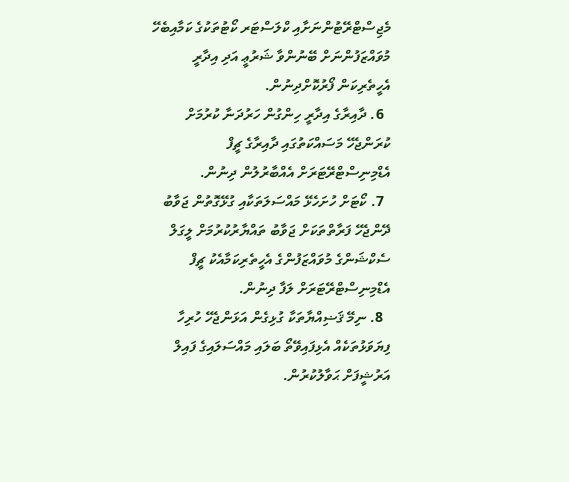މެޖިސްޓްރޭޓުންނަށާއި ކްލަސްޓަރ ކޯޓުތަކުގެ ކަމާއިބެހޭ މުވައްޒަފުންނަށް ބޭނުންވާ ޝަރުޢީ އަދި އިދާރީ އެހީތެރިކަން ފޯރުކޮށްދިނުން.
  6. ދާއިރާގެ އިދާރީ ހިންގުން ހަރުދަނާ ކުރުމަށް ކުރަންޖެހޭ މަސައްކަތުގައި ދާއިރާގެ ޗީފް އެޑްމިނިސްޓްރޭޓަރަށް އެއްބާރުލުން ދިނުން.
  7. ކޯޓަށް ހުށަހެޅޭ މައްސަލަތަކާއި ގުޅޭގޮތުން ޖަވާބު ދޭންޖެހޭ ފަރާތްތަކަށް ޖަވާބު ތައްޔާރުކުރުމަށް ލީގަލް ސެކްޝަންގެ މުވައްޒަފުންގެ އެހީތެރިކަމާއެކު ޗީފް އެޑްމިނިސްޓްރޭޓަރަށް ލަފާ ދިނުން.
  8. ނިމޭ ޤަޟިއްޔާތަކާ ގުޅިގެން އަޅަންޖެހޭ ހުރިހާ ފިޔަވަޅުތަކެއް އެޅިފައިވޭތޯ ބަލައި މައްސަލައިގެ ފައިލް އަރުޝީފަށް ޙަވާލުކުރުން.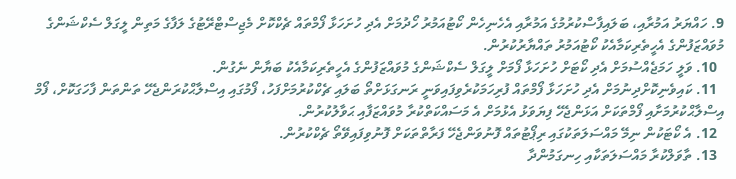9. ހައްޔަރު އަމުރާއި، ބަލައިފާސްކުރުމުގެ އަމުރާއި އެހެނިހެން ކޯޓުއަމުރު ހޯދުމަށް އެދި ހުށަހަޅާ ފޯމްތައް ޗެކްކޮށް މެޖިސްޓްރޭޓުގެ ލަފާގެ މަތިން ލީގަލް ސެކްޝަންގެ މުވައްޒަފުންގެ އެހީތެރިކަމާއެކު ކޯޓުއަމުރު ތައްޔާރުކުރުން.
  10. ވަލީ ހަމަޖެއްސުމަށް އެދި ކޯޓަށް ހުށަހަޅާ ފޯމަށް ލީގަލް ސެކްޝަންގެ މުވައްޒަފުންގެ އެހީތެރިކަމާއެކު ބަޔާން ނެގުން.
  11. ކައިވެނިކޮށްދިނުމަށް އެދި ހުށަހަޅާ ފޯމްތައް ފުރިހަމަކުރެވިފައިވަނީ ރަނގަޅަށްތޯ ބަލައި ޗެކްކުރުމަށްފަހު، ފޯމުގައި އިސްލާޙްކުރަންޖެހޭ ތަންތަން ފާހަގަކޮށް، ފޯމް އިސްލާޙްކުރުމަށާއި ފޯމްތަކަށް އަޅަންޖެހޭ ފިޔަވަޅު އެޅުމަށް އެ މަސައްކަތްކުރާ މުވައްޒަފާއި ޙަވާލުކުރުން.
  12. އެ ކޯޓަކުން ނިމޭ މައްސަލަތަކުގައި ރިޕޯޓުތައް ފޮނުވަންޖެހޭ ފަރާތްތަކަށް ފޮނުވިފައިވޭތޯ ޗެކްކުރުން.
  13. ތާވަލްކުރާ މައްސަލަތަކާއި ހިނގަމުންދާ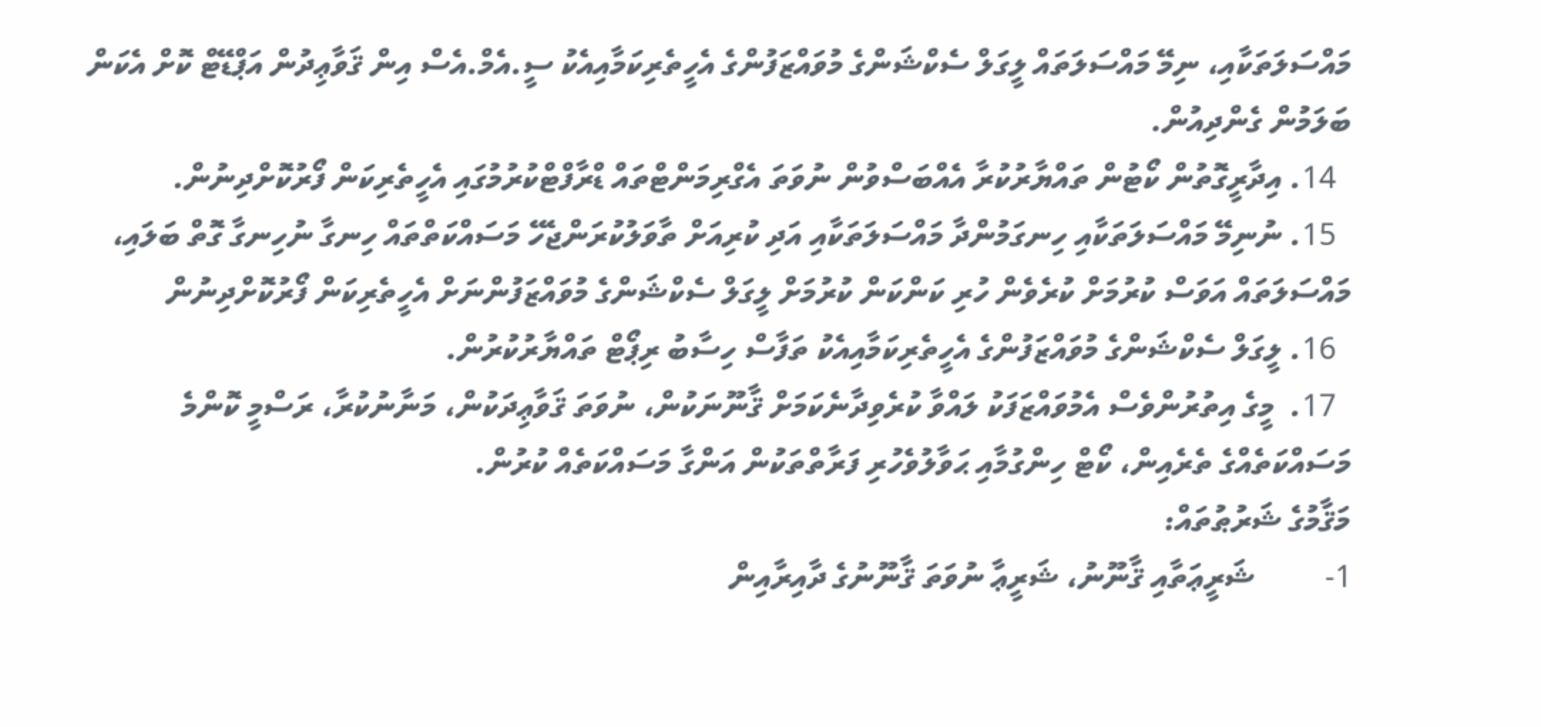މައްސަލަތަކާއި، ނިމޭ މައްސަލަތައް ލީގަލް ސެކްޝަންގެ މުވައްޒަފުންގެ އެހީތެރިކަމާއިއެކު ސީ.އެމް.އެސް އިން ޤަވާޢިދުން އަޕްޑޭޓް ކޮށް އެކަން ބަލަމުން ގެންދިއުން.
  14. އިދާރީގޮތުން ކޯޓުން ތައްޔާރުކުރާ އެއްބަސްވުން ނުވަތަ އެގްރިމަންޓްތައް ޑްރާފްޓްކުރުމުގައި އެހީތެރިކަން ފޯރުކޮށްދިނުން.
  15. ނުނިމޭ މައްސަލަތަކާއި ހިނގަމުންދާ މައްސަލަތަކާއި އަދި ކުރިއަށް ތާވަލުކުރަންޖެހޭ މަސައްކަތްތައް ހިނގާ ނުހިނގާ ގޮތް ބަލައި، މައްސަލަތައް އަވަސް ކުރުމަށް ކުރެވެން ހުރި ކަންކަން ކުރުމަށް ލީގަލް ސެކްޝަންގެ މުވައްޒަފުންނަށް އެހީތެރިކަން ފޯރުކޮށްދިނުން
  16. ލީގަލް ސެކްޝަންގެ މުވައްޒަފުންގެ އެހީތެރިކަމާއިއެކު ތަފާސް ހިސާބު ރިޕޯޓް ތައްޔާރުކުރުން.
  17.  މީގެ އިތުރުންވެސް އެމުވައްޒަފަކު ލައްވާ ކުރެވިދާނެކަމަށް ޤާނޫނަކުން، ނުވަތަ ޤަވާޢިދަކުން، މަނާނުކުރާ، ރަސްމީ ކޮންމެ މަސައްކަތެއްގެ ތެރެއިން، ކޯޓް ހިންގުމާއި ޙަވާލުވެހުރި ފަރާތްތަކުން އަންގާ މަސައްކަތެއް ކުރުން.
މަޤާމުގެ ޝަރުޠުތައް:
1-         ޝަރީޢަތާއި ޤާނޫނު، ޝަރީޢާ ނުވަތަ ޤާނޫނުގެ ދާއިރާއިން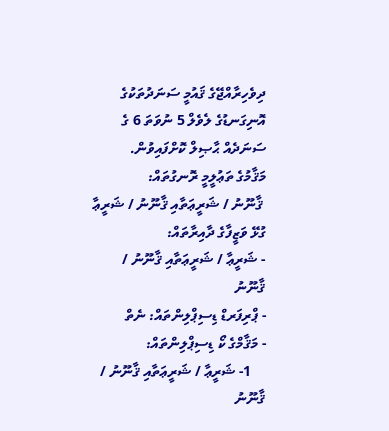ދިވެހިރާއްޖޭގެ ޤައުމީ ސަނަދުތަކުގެ އޮނިގަނޑުގެ ލެވެލް 5 ނުވަތަ 6 ގެ ސަނަދެއް ޙާޞިލް ކޮށްފައިވުން.
މަޤާމުގެ ތަޢުލީމީ ރޮނގުތައް:
 ޤާނޫނު / ޝަރީޢަތާއި ޤާނޫނު / ޝަރީޢާ
ގުޅޭ ވަޒީފާގެ ދާއިރާތައް:
- ޝަރީޢާ / ޝަރީޢަތާއި ޤާނޫނު / ޤާނޫނު
- ޕްރިފަރޑް ޑިސިޕްލިންތައް: ނެތް
- މަޤާމްގެ ކޯ ޑިސިޕްލިންތައް:
    1- ޝަރީޢާ / ޝަރީޢަތާއި ޤާނޫނު / ޤާނޫނު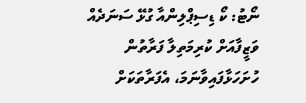ނޯޓު: ކޯ ޑިސިޕްލިންއާ ގުޅޭ ސަނަދެއް ވަޒީފާއަށް ކުރިމަތިލާ ފަރާތުން ހުށަހަޅާފައިވާނަމަ، އެފަރާތަކަށް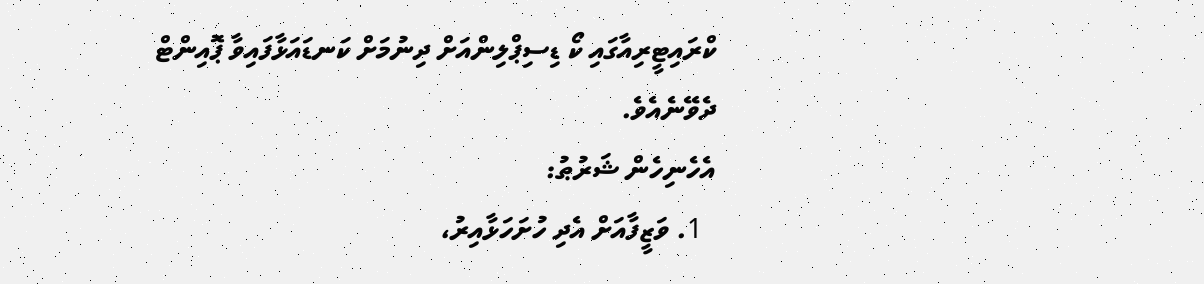ކްރައިޓީރިއާގައި ކޯ ޑިސިޕްލިންއަށް ދިނުމަށް ކަނޑައަޅާފައިވާ ޕޮއިންޓް ދެވޭނެއެވެ.
އެހެނިހެން ޝަރުޠު:
  1. ވަޒީފާއަށް އެދި ހުށަހަޅާއިރު،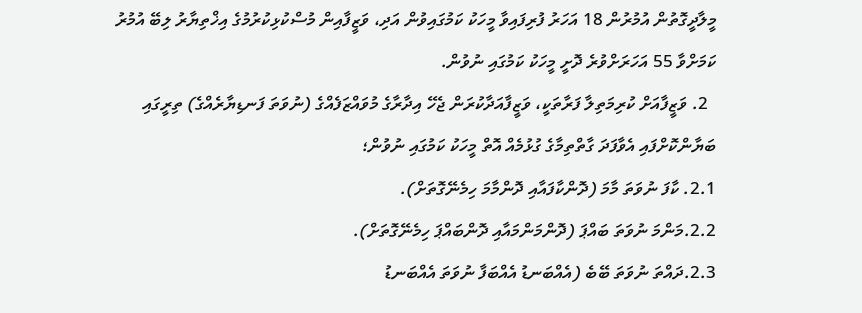މީލާދީގޮތުން އުމުރުން 18 އަހަރު ފުރިފައިވާ މީހަކު ކަމުގައިވުން އަދި، ވަޒީފާއިން މުސްކުޅިކުރުމުގެ އިޚްތިޔާރު ލިބޭ އުމުރު ކަމަށްވާ 55 އަހަރަށްވުރެ ދޮށީ މީހަކު ކަމުގައި ނުވުން.
  2. ވަޒީފާއަށް ކުރިމަތިލާ ފަރާތަކީ، ވަޒީފާއަދާކުރަން ޖެހޭ އިދާރާގެ މުވައްޒަފެއްގެ (ނުވަތަ ފަނޑިޔާރެއްގެ) ތިރީގައި ބަޔާންކޮށްފައި އެވާފަދަ ގާތްތިމާގެ ގުޅުމެއް އޮތް މީހަކު ކަމުގައި ނުވުން؛
2.1. ކާފަ ނުވަތަ މާމަ (ދޮންކާފައާއި ދޮންމާމަ ހިމެނޭގޮތަށް).
2.2.މަންމަ ނުވަތަ ބައްޕަ (ދޮންމަންމައާއި ދޮންބައްޕަ ހިމެނޭގޮތަށް).
2.3.ދައްތަ ނުވަތަ ބޭބެ (އެއްބަނޑު އެއްބަފާ ނުވަތަ އެއްބަނޑު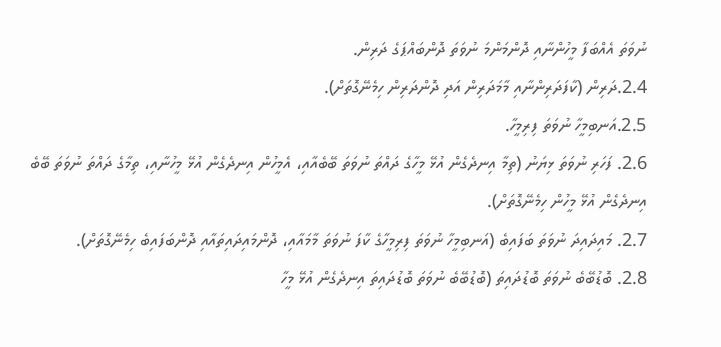ނުވަތަ އެއްބަފާ މީހުންނާއި ދޮންމަންމަ ނުވަތަ ދޮންބައްޕަގެ ދަރިން.
2.4.ދަރިން (ކާފަދަރިންނާއި މާމަދަރިން އަދި ދޮންދަރިން ހިމެނޭގޮތަށް).
2.5.އަނބިމީހާ ނުވަތަ ފިރިމީހާ.
2.6. ފަހަރި ނުވަތަ ޅިޔަނު (ތިމާ އިނދެގެން އުޅޭ މީހާގެ ދައްތަ ނުވަތަ ބޭބެއާއި، އެމީހުން އިނދެގެން އުޅޭ މީހުނާއި، ތިމާގެ ދައްތަ ނުވަތަ ބޭބެ އިނދެގެން އުޅޭ މީހުން ހިމެނޭގޮތަށް).
2.7. މައިދައިދަ ނުވަތަ ބަފައިބެ (އަނބިމީހާ ނުވަތަ ފިރިމީހާގެ ކާފަ ނުވަތަ މާމައާއި، ދޮންމައިދައިތައާއި ދޮންބަފައިބެ ހިމެނޭގޮތަށް).
2.8. ބޮޑުބޭބެ ނުވަތަ ބޮޑުދައިތަ (ބޮޑުބޭބެ ނުވަތަ ބޮޑުދައިތަ އިނދެގެން އުޅޭ މީހާ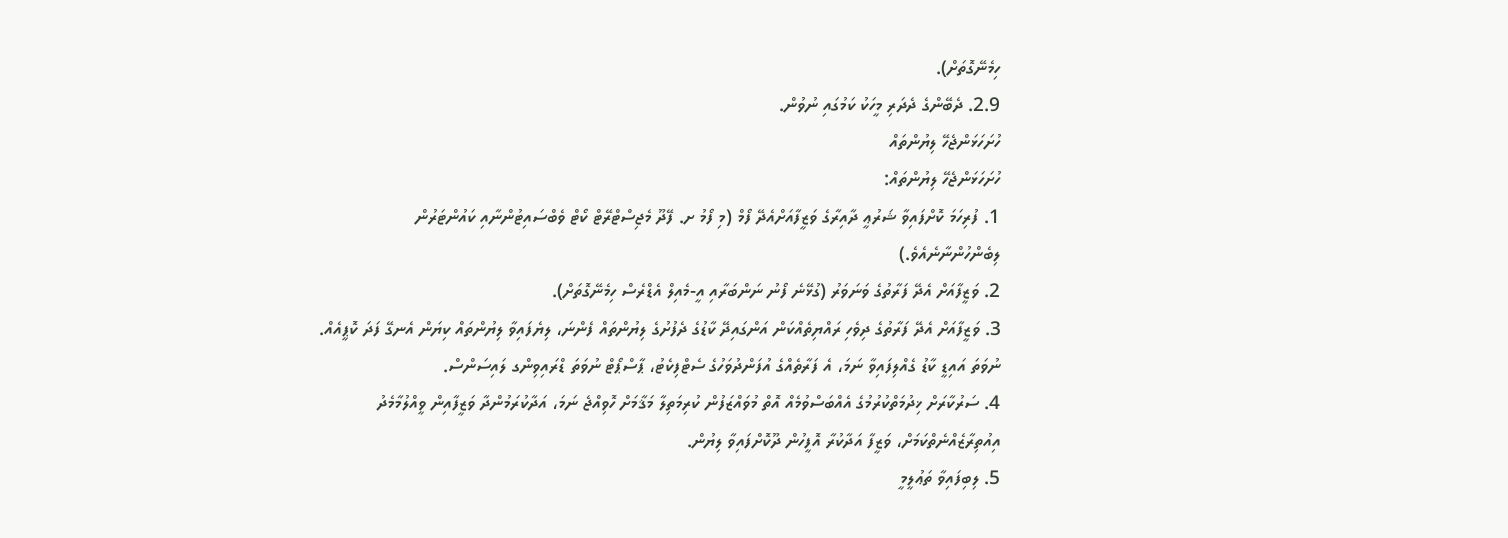ހިމެނޭގޮތަށް).
2.9. ދެބޭންގެ ދެދަރި މީހަކު ކަމުގައި ނުވުން.
ހުށަހަޅަންޖެހޭ ލިޔުންތައް
ހުށަހަޅަންޖެހޭ ލިޔުންތައް:
1. ފުރިހަމަ ކޮށްފައިވާ ޝަރުޢީ ދާއިރާގެ ވަޒީފާއަށްއެދޭ ފޯމް (މި ފޯމު ށ. ފޭދޫ މެޖިސްޓްރޭޓް ކޯޓް ވެބްސައިޓުންނާއި ކައުންޓަރުން ލިބެންހުންނާނެއެވެ.)
2. ވަޒީފާއަށް އެދޭ ފަރާތުގެ ވަނަވަރު (ގުޅޭނެ ފޯނު ނަންބަރާއި އީ-މެއިލް އެޑްރެސް ހިމެނޭގޮތަށް).
3. ވަޒީފާއަށް އެދޭ ފަރާތުގެ ދިވެހި ރައްޔިތެއްކަން އަންގައިދޭ ކާޑުގެ ދެފުށުގެ ލިޔުންތައް ފެންނަ، ލިޔެފައިވާ ލިޔުންތައް ކިޔަން އެނގޭ ފަދަ ކޮޕީއެއް. ނުވަތަ އައިޑީ ކާޑު ގެއްލިފައިވާ ނަމަ، އެ ފަރާތެއްގެ އުފަންދުވަހުގެ ސެޓްފިކެޓު، ޕާސްޕޯޓް ނުވަތަ ޑްރައިވިންގ ލައިސަންސް.
4. ސަރުކާރަށް ޚިދުމަތްކުރުމުގެ އެއްބަސްވުމެއް އޮތް މުވައްޒަފުން ކުރިމަތިލާ މަޤާމަށް ހޮވިއްޖެ ނަމަ، އަދާކުރަމުންދާ ވަޒީފާއިން ވީއްލުމާމެދު އިއުތިރާޒެއްނެތްކަމަށް، ވަޒީފާ އަދާކުރާ އޮފީހުން ދޫކޮށްފައިވާ ލިޔުން.
5. ލިބިފައިވާ ތަޢުލީމީ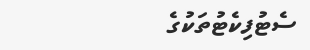ސެޓުފިކެޓުތަކުގެ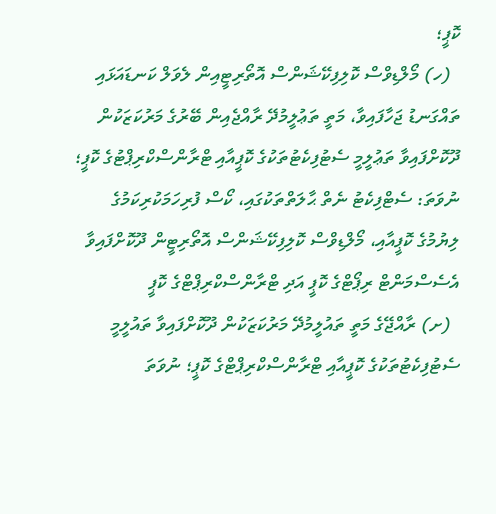ކޮޕީ؛
  (ހ) މޯލްޑިވްސް ކޮލިފިކޭޝަންސް އޮތޯރިޓީއިން ލެވަލް ކަނޑައަޅައި ތައްގަނޑު ޖަހާފައިވާ، މަތީ ތަޢުލީމުދޭ ރާއްޖެއިން ބޭރުގެ މަރުކަޒަކުން ދޫކޮށްފައިވާ ތަޢުލީމީ ސެޓުފިކެޓުތަކުގެ ކޮޕީއާއި ޓްރާންސްކްރިޕްޓުގެ ކޮޕީ؛ ނުވަތަ: ސެޓްފިކެޓު ނެތް ޙާލަތްތަކުގައި، ކޯސް ފުރިހަމަކުރިކަމުގެ ލިޔުމުގެ ކޮޕީއާއި، މޯލްޑިވްސް ކޮލިފިކޭޝަންސް އޮތޯރިޓީން ދޫކޮށްފައިވާ އެސެސްމަންޓް ރިޕޯޓްގެ ކޮޕީ އަދި ޓްރާންސްކްރިޕްޓްގެ ކޮޕީ
  (ށ) ރާއްޖޭގެ މަތީ ތައުލީމުދޭ މަރުކަޒަކުން ދޫކޮށްފައިވާ ތައުލީމީ ސެޓުފިކެޓުތަކުގެ ކޮޕީއާއި ޓްރާންސްކްރިޕްޓްގެ ކޮޕީ؛ ނުވަތަ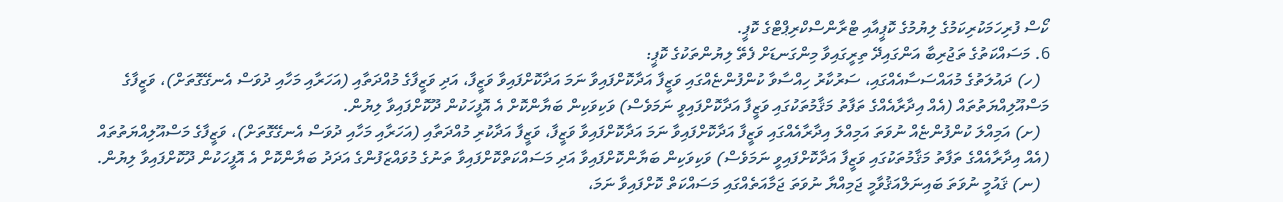ކޯސް ފުރިހަމަކުރިކަމުގެ ލިޔުމުގެ ކޮޕީއާއި ޓްރާންސްކްރިޕްޓްގެ ކޮޕީ.
6. މަސައްކަތުގެ ތަޖުރިބާ އަންގައިދޭ ތިރީގައިވާ މިންގަނޑަށް ފެތޭ ލިޔުންތަކުގެ ކޮޕީ:
  (ހ) ދައުލަތުގެ މުއައްސަސާއެއްގައި، ސަރުކާރު ހިއްސާވާ ކުންފުންޏެއްގައި ވަޒީފާ އަދާކޮށްފައިވާ ނަމަ އަދާކޮށްފައިވާ ވަޒީފާ، އަދި ވަޒީފާގެ މުއްދަތާއި (އަހަރާއި މަހާއި ދުވަސް އެނގޭގޮތަށް)، ވަޒީފާގެ މަސްއޫލިއްޔަތުތައް (އެއް އިދާރާއެއްގެ ތަފާތު މަޤާމުތަކުގައި ވަޒީފާ އަދާކޮށްފައިވީ ނަމަވެސް) ވަކިވަކިން ބަޔާންކޮށް އެ އޮފީހަކުން ދޫކޮށްފައިވާ ލިޔުން.
  (ށ) އަމިއްލަ ކުންފުންޏެއް ނުވަތަ އަމިއްލަ އިދާރާއެއްގައި ވަޒީފާ އަދާކޮށްފައިވާ ނަމަ އަދާކޮށްފައިވާ ވަޒީފާ، ވަޒީފާ އަދާކުރި މުއްދަތާއި (އަހަރާއި މަހާއި ދުވަސް އެނގޭގޮތަށް)، ވަޒީފާގެ މަސްއޫލިއްޔަތުތައް (އެއް އިދާރާއެއްގެ ތަފާތު މަޤާމުތަކުގައި ވަޒީފާ އަދާކޮށްފައިވީ ނަމަވެސް) ވަކިވަކިން ބަޔާންކޮށްފައިވާ އަދި މަސައްކަތްކޮށްފައިވާ ތަނުގެ މުވައްޒަފުންގެ އަދަދު ބަޔާންކޮށް އެ އޮފީހަކުން ދޫކޮށްފައިވާ ލިޔުން.
  (ނ) ޤައުމީ ނުވަތަ ބައިނަލްއަޤުވާމީ ޖަމިއްޔާ ނުވަތަ ޖަމާއަތެއްގައި މަސައްކަތް ކޮށްފައިވާ ނަމަ،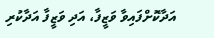އަދާކޮށްފައިވާ ވަޒީފާ، އަދި ވަޒީފާ އަދާކުރި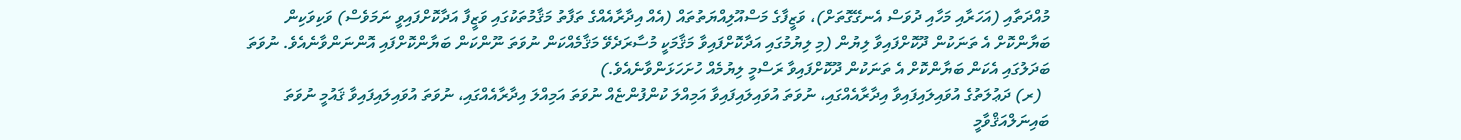މުއްދަތާއި (އަހަރާއި މަހާއި ދުވަސް އެނގޭގޮތަށް)، ވަޒީފާގެ މަސްއޫލިއްޔަތުތައް (އެއް އިދާރާއެއްގެ ތަފާތު މަޤާމުތަކުގައި ވަޒީފާ އަދާކޮށްފައިވީ ނަމަވެސް) ވަކިވަކިން ބަޔާންކޮށް އެ ތަނަކުން ދޫކޮށްފައިވާ ލިޔުން (މި ލިޔުމުގައި އަދާކޮށްފައިވާ މަޤާމަކީ މުސާރަދެވޭ މަޤާމެއްކަން ނުވަތަ ނޫންކަން ބަޔާންކޮށްފައި އޮންނަންވާނެއެވެ. ނުވަތަ ބަދަލުގައި އެކަން ބަޔާންކޮށް އެ ތަނަކުން ދޫކޮށްފައިވާ ރަސްމީ ލިޔުމެއް ހުށަހަޅަންވާނެއެވެ.)
  (ރ) ދަޢުލަތުގެ އުވައިލައިފައިވާ އިދާރާއެއްގައި، ނުވަތަ އުވައިލައިފައިވާ އަމިއްލަ ކުންފުންޏެއް ނުވަތަ އަމިއްލަ އިދާރާއެއްގައި، ނުވަތަ އުވައިލައިފައިވާ ޤައުމީ ނުވަތަ ބައިނަލްއަޤްވާމީ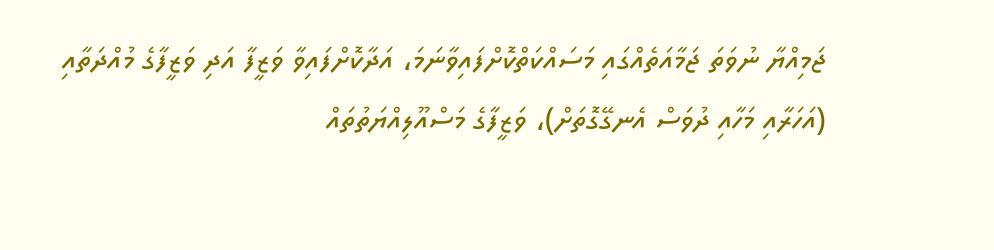ޖަމިއްޔާ ނުވަތަ ޖަމާއަތެއްގައި މަސައްކަތްކޮށްފައިވާނަމަ، އަދާކޮށްފައިވާ ވަޒީފާ އަދި ވަޒީފާގެ މުއްދަތާއި (އަހަރާއި މަހާއި ދުވަސް އެނގޭގޮތަށް)، ވަޒީފާގެ މަސްއޫލިއްޔަތުތައް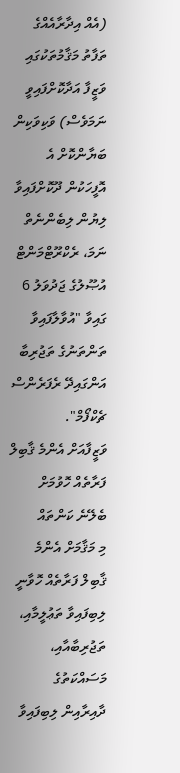(އެއް އިދާރާއެއްގެ ތަފާތު މަޤާމުތަކުގައި ވަޒީފާ އަދާކޮށްފައިވީ ނަމަވެސް) ވަކިވަކިން ބަޔާންކޮށް އެ އޮފީހަކުން ދޫކޮށްފައިވާ ލިޔުން ލިބެންނެތް ނަމަ، ރެކްރޫޓްމަންޓް އުޞޫލުގެ ޖަދުވަލު 6 ގައިވާ "އުވާލާފައިވާ ތަންތަނުގެ ތަޖުރިބާ އަންގައިދޭ ރެފަރެންސް ޗެކްފޯމް".
ވަޒީފާއަށް އެންމެ ޤާބިލް ފަރާތެއް ހޮވުމަށް ބެލޭނެ ކަންތައް
މި މަޤާމަށް އެންމެ ޤާބިލް ފަރާތެއް ހޮވާނީ ލިބިފައިވާ ތަޢުލީމާއި، ތަޖުރިބާއާއި، މަސައްކަތުގެ ދާއިރާއިން ލިބިފައިވާ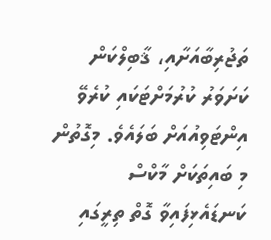ތަޖުރިބާއަށާއި، ޤާބިލްކަން ކަށަވަރު ކުރުމަށްޓަކައި ކުރެވޭ އިންޓަވިއުއަށް ބަލައެވެ. މިގޮތުން މި ބައިތަކަށް މާކްސް ކަނޑައެޅިފައިވާ ގޮތް ތިރީގައި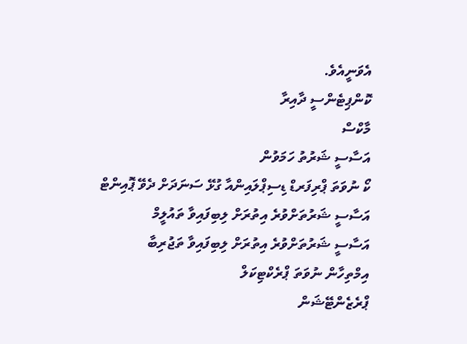އެވަނީއެވެ.
ކޮންޕިޓެންސީ ދާއިރާ
މާކްސް
އަސާސީ ޝަރުތު ހަމަވުން
ކޯ ނުވަތަ ޕްރިފަރޑް ޑިސިޕްލައިންއާ ގުޅޭ ސަނަދަށް ދެވޭ ޕޮއިންޓް
އަސާސީ ޝަރުތަށްވުރެ އިތުރަށް ލިބިފައިވާ ތައުލީމް
އަސާސީ ޝަރުތަށްވުރެ އިތުރަށް ލިބިފައިވާ ތަޖުރިބާ
އިމްތިހާން ނުވަތަ ޕްރެކްޓިކަލް
ޕްރެޒެންޓޭޝަން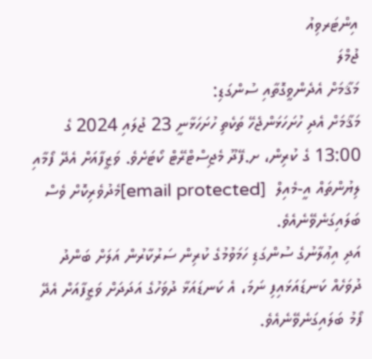އިންޓަރވިއު
ޖުމްލަ
މަޤާމަށް އެދެންވީގޮތާއި ސުންގަޑި:
މަޤާމަށް އެދި ހުށަހަޅަންޖެހޭ ތަކެތި ހުށަހަޅާނީ 23 ޖުލައި 2024 ގެ 13:00 ގެ ކުރިން، ށ.ފޭދޫ މެޖިސްޓްރޭޓް ކޯޓަށެވެ. ވަޒީފާއަށް އެދޭ ފޯމާއި ލިޔުންތައް އީ-މެއިލް  [email protected]މެދުވެރިކޮށް ވެސް ބަލައިގަނެވޭނެއެވެ.
އަދި އިޢުލާނުގެ ސުންގަޑި ހަމަވުމުގެ ކުރިން ސަރުކާރުން އަލަށް ބަންދު ދުވަހެއް ކަނޑައަޅައިފި ނަމަ، އެ ކަނޑައަޅާ ދުވަހުގެ އަދަދަށް ވަޒީފާއަށް އެދޭ ފޯމު ބަލައިގަނެވޭނެއެވެ.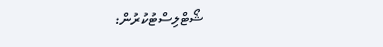ޝޯޓްލިސްޓުކުރުން: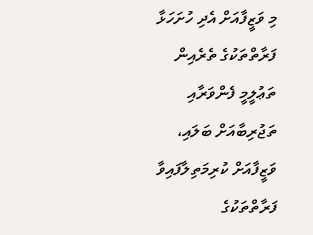މި ވަޒީފާއަށް އެދި ހުށަހަޅާ ފަރާތްތަކުގެ ތެރެއިން ތަޢުލީމީ ފެންވަރާއި ތަޖުރިބާއަށް ބަލައި، ވަޒީފާއަށް ކުރިމަތިލާފައިވާ ފަރާތްތަކުގެ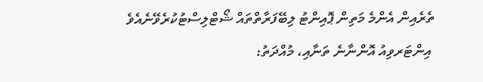ތެރެއިން އެންމެ މަތިން ޕޮއިންޓު ލިބޭފަރާތްތައް ޝޯޓްލިސްޓުކުރެވޭނެއެވެ
 އިންޓަރވިއު އޮންނާނެ ތަނާއި، މުއްދަތު: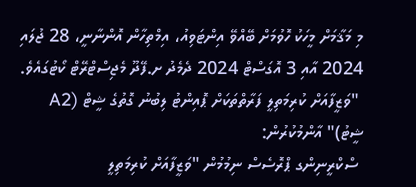މި މަޤާމަށް މީހަކު ހޮވުމަށް ބޭއްވޭ އިންޓަވިއު، އިމްތިހާން އޮންނާނީ، 28 ޖުލައި 2024 އާއި 3 އޮގަސްޓް 2024 ދެމެދު ށ.ފޭދޫ މެޖިސްޓްރޭޓް ކޯޓުގައެވެ.
 "ވަޒީފާއަށް ކުރިމަތިލީ ފަރާތްތަކަށް ޕޮއިންޓު ލިބުނު ގޮތުގެ ޝީޓް (A2 ޝީޓު)" އާންމުކުރުން:
 ސްކްރީނިންގ ޕްރޮސެސް ނިމުމުން "ވަޒީފާއަށް ކުރިމަތިލީ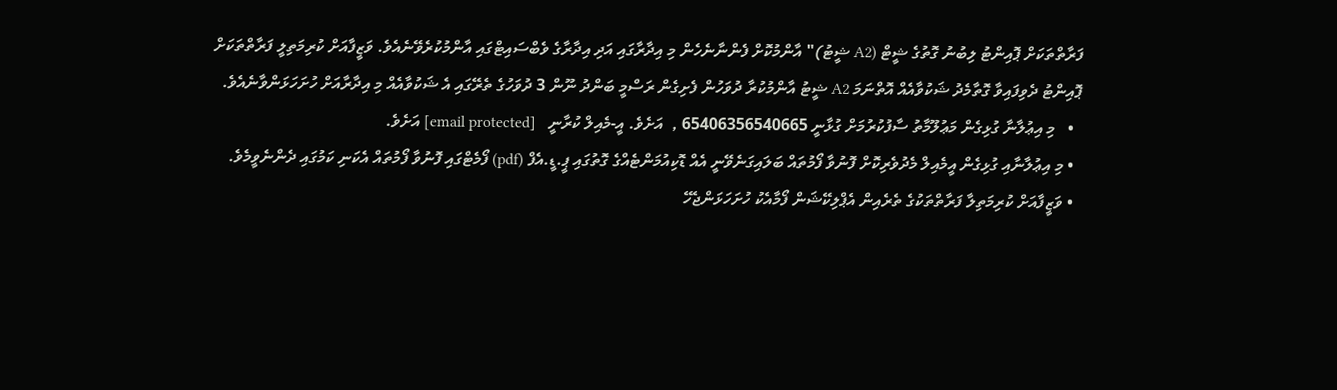ފަރާތްތަކަށް ޕޮއިންޓު ލިބުނު ގޮތުގެ ޝީޓް (A2 ޝީޓު)" އާންމުކޮށް ފެންނާނެހެން މި އިދާރާގައި އަދި އިދާރާގެ ވެބްސައިޓްގައި އާންމުކުރެވޭނެއެވެ. ވަޒީފާއަށް ކުރިމަތިލީ ފަރާތްތަކަށް ޕޮއިންޓު ދެވިފައިވާ ގޮތާމެދު ޝަކުވާއެއް އޮތްނަމަ A2 ޝީޓު އާންމުކުރާ ދުވަހުން ފެށިގެން ރަސްމީ ބަންދު ނޫން 3 ދުވަހުގެ ތެރޭގައި އެ ޝަކުވާއެއް މި އިދާރާއަށް ހުށަހަޅަންވާނެއެވެ.
  •   މި އިޢުލާނާ ގުޅިގެން މަޢުލޫމާތު ސާފުކުރުމަށް ގުޅާނީ 65406356540665 ,  އަށެވެ. އީ-މެއިލް ކުރާނީ   [email protected] އަށެވެ.
  • މި އިޢުލާނާއި ގުޅިގެން އީމެއިލް މެދުވެރިކޮށް ފޮނުވާ ފޯމުތައް ބަލައިގަނެވޭނީ އެއް ޑޮކިއުމަންޓެއްގެ ގޮތުގައި ޕީ.ޑީ.އެފް (pdf) ފޯމެޓްގައި ފޮނުވާ ފޯމުތައް އެކަނި ކަމުގައި ދެންނެވީމެވެ.
  • ވަޒީފާއަށް ކުރިމަތިލާ ފަރާތްތަކުގެ ތެރެއިން އެޕްލިކޭޝަން ފޯމާއެކު ހުށަހަޅަންޖެހޭ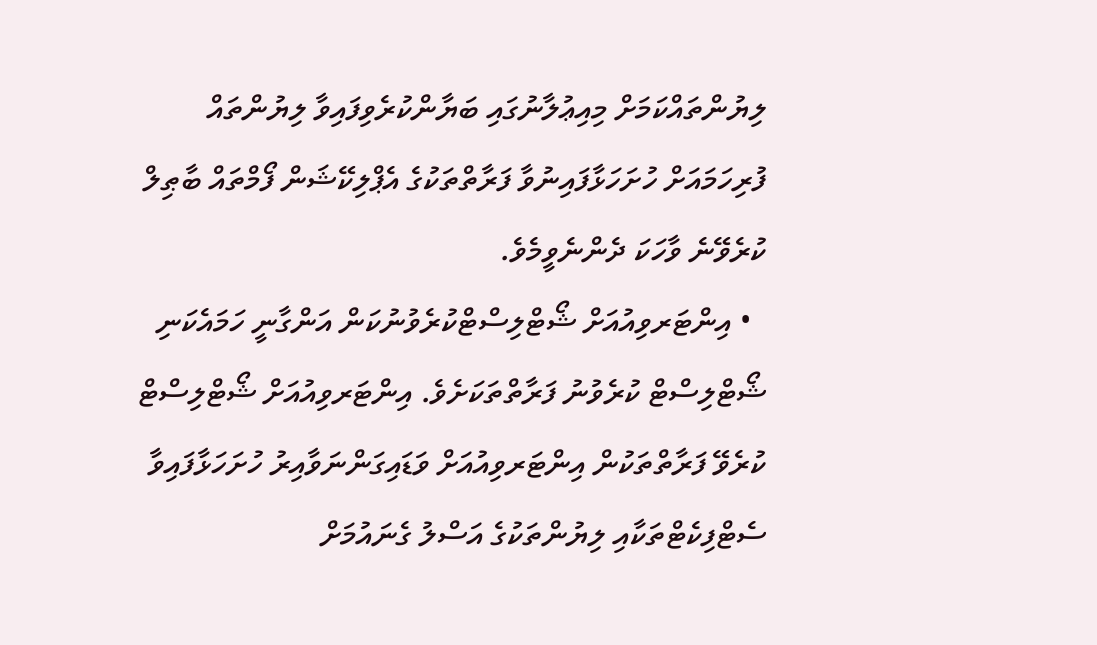ލިޔުންތައްކަމަށް މިއިޢުލާނުގައި ބަޔާންކުރެވިފައިވާ ލިޔުންތައް ފުރިހަމައަށް ހުށަހަޅާފައިނުވާ ފަރާތްތަކުގެ އެޕްލިކޭޝަން ފޯމްތައް ބާޠިލް ކުރެވޭނެ ވާހަކަ ދެންނެވީމެވެ.
  • އިންޓަރވިއުއަށް ޝޯޓްލިސްޓްކުރެވުނުކަން އަންގާނީ ހަމައެކަނި ޝޯޓްލިސްޓް ކުރެވުނު ފަރާތްތަކަށެވެ. އިންޓަރވިއުއަށް ޝޯޓްލިސްޓް ކުރެވޭ ފަރާތްތަކުން އިންޓަރވިއުއަށް ވަޑައިގަންނަވާއިރު ހުށަހަޅާފައިވާ ސެޓްފިކެޓްތަކާއި ލިޔުންތަކުގެ އަސްލު ގެނައުމަށް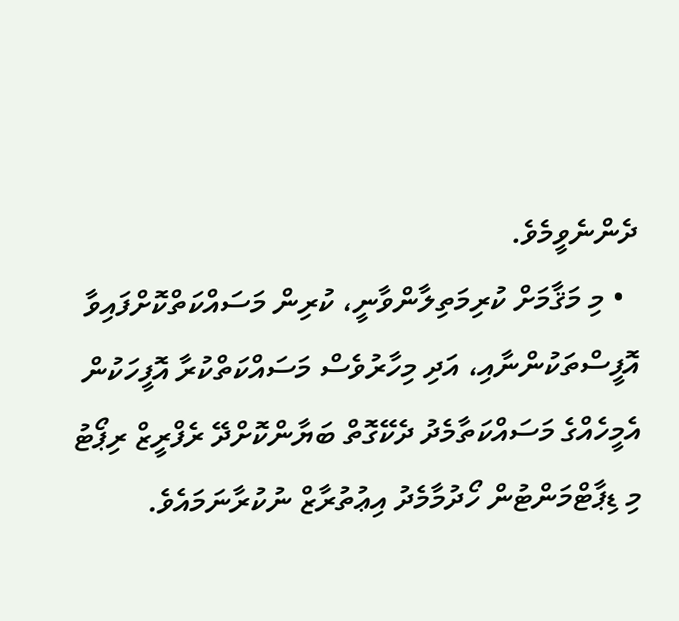ދެންނެވީމެވެ.
  • މި މަޤާމަށް ކުރިމަތިލާންވާނީ، ކުރިން މަސައްކަތްކޮށްފައިވާ އޮފީސްތަކުންނާއި، އަދި މިހާރުވެސް މަސައްކަތްކުރާ އޮފީހަކުން އެމީހެއްގެ މަސައްކަތާމެދު ދެކޭގޮތް ބަޔާންކޮށްދޭ ރެފްރީޒް ރިޕޯޓު މި ޑިޕާޓްމަންޓުން ހޯދުމާމެދު އިޢުތުރާޒް ނުކުރާނަމައެވެ.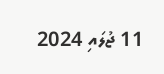11 ޖުލައި 2024